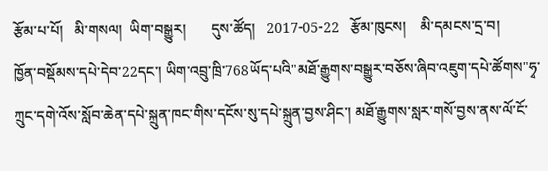རྩོམ་པ་པོ།   མི་གསལ།  ཡིག་བསྒྱུར།       དུས་ཚོད།   2017-05-22   རྩོམ་ཁུངས།    མི་དམངས་དྲ་བ།
ཁྱོན་བསྡོམས་དཔེ་དེབ་22དང་། ཡིག་འབྲུ་ཁྲི་768ཡོད་པའི"མཐོ་རྒྱུགས་བསྒྱུར་བཅོས་ཞིབ་འཇུག་དཔེ་ཚོགས"ཧྭ་ཀྲུང་དགེ་འོས་སློབ་ཆེན་དཔེ་སྐྲུན་ཁང་གིས་དངོས་སུ་དཔེ་སྐྲུན་བྱས་ཤིང་། མཐོ་རྒྱུགས་སླར་གསོ་བྱས་ནས་ལོ་ངོ་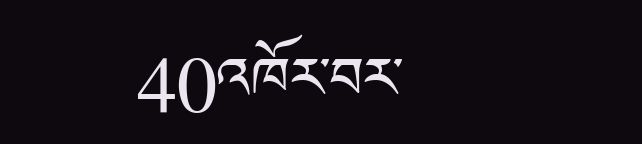40འཁོར་བར་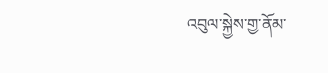འབུལ་སྐྱེས་གྱ་ནོམ་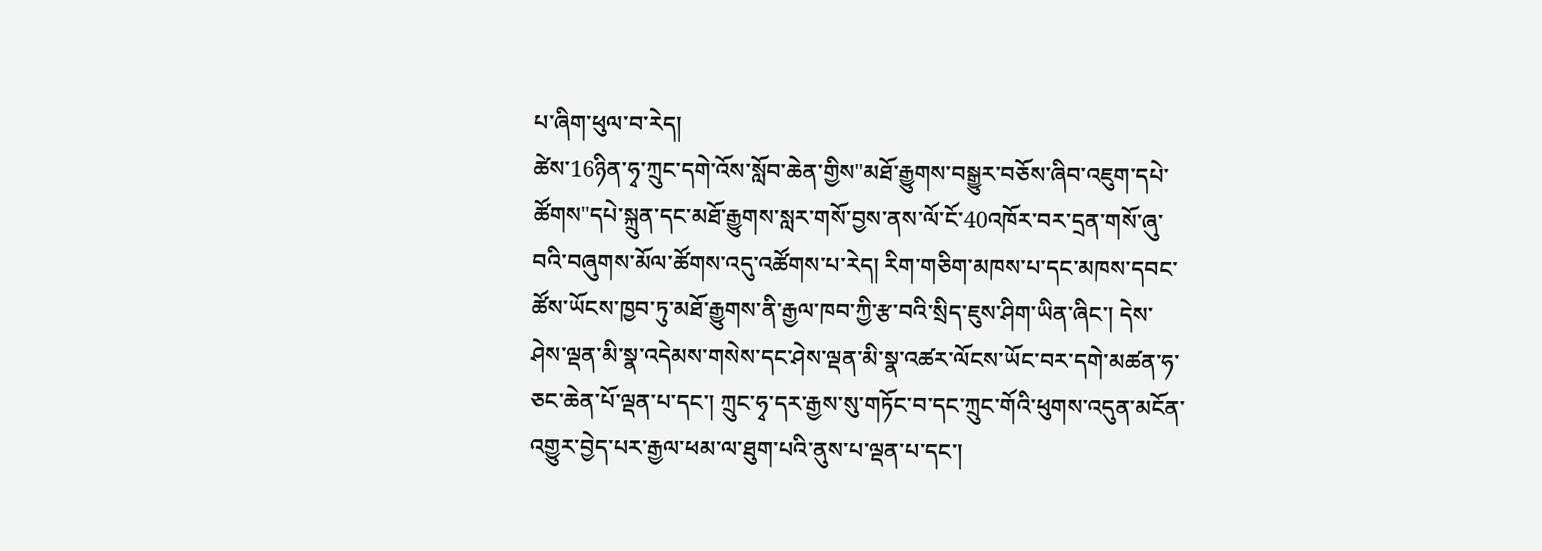པ་ཞིག་ཕུལ་བ་རེད།
ཚེས་16ཉིན་ཧྭ་ཀྲུང་དགེ་འོས་སློབ་ཆེན་གྱིས"མཐོ་རྒྱུགས་བསྒྱུར་བཅོས་ཞིབ་འཇུག་དཔེ་ཚོགས"དཔེ་སྐྲུན་དང་མཐོ་རྒྱུགས་སླར་གསོ་བྱས་ནས་ལོ་ངོ་40འཁོར་བར་དྲན་གསོ་ཞུ་བའི་བཞུགས་མོལ་ཚོགས་འདུ་འཚོགས་པ་རེད། རིག་གཅིག་མཁས་པ་དང་མཁས་དབང་ཚོས་ཡོངས་ཁྱབ་ཏུ་མཐོ་རྒྱུགས་ནི་རྒྱལ་ཁབ་ཀྱི་རྩ་བའི་སྲིད་ཇུས་ཤིག་ཡིན་ཞིང་། དེས་ཤེས་ལྡན་མི་སྣ་འདེམས་གསེས་དང་ཤེས་ལྡན་མི་སྣ་འཚར་ལོངས་ཡོང་བར་དགེ་མཚན་ཧ་ཅང་ཆེན་པོ་ལྡན་པ་དང་། ཀྲུང་ཧྭ་དར་རྒྱས་སུ་གཏོང་བ་དང་ཀྲུང་གོའི་ཕུགས་འདུན་མངོན་འགྱུར་བྱེད་པར་རྒྱལ་ཕམ་ལ་ཐུག་པའི་ནུས་པ་ལྡན་པ་དང་།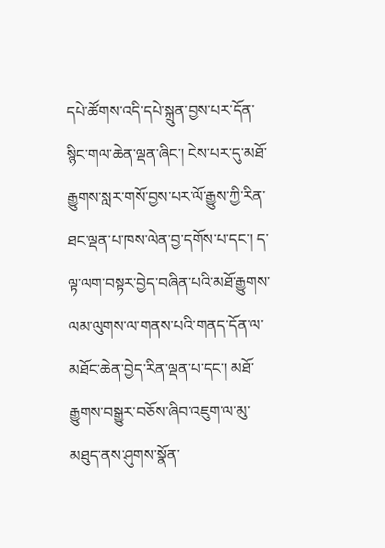དཔེ་ཚོགས་འདི་དཔེ་སྐྲུན་བྱས་པར་དོན་སྙིང་གལ་ཆེན་ལྡན་ཞིང་། ངེས་པར་དུ་མཐོ་རྒྱུགས་སླར་གསོ་བྱས་པར་ལོ་རྒྱུས་ཀྱི་རིན་ཐང་ལྡན་པ་ཁས་ལེན་བྱ་དགོས་པ་དང་། ད་ལྟ་ལག་བསྟར་བྱེད་བཞིན་པའི་མཐོ་རྒྱུགས་ལམ་ལུགས་ལ་གནས་པའི་གནད་དོན་ལ་མཐོང་ཆེན་བྱེད་རིན་ལྡན་པ་དང་། མཐོ་རྒྱུགས་བསྒྱུར་བཅོས་ཞིབ་འཇུག་ལ་མུ་མཐུད་ནས་ཤུགས་སྣོན་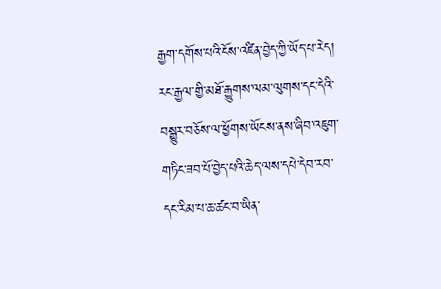རྒྱག་དགོས་པའི་ངོས་འཛིན་བྱེད་ཀྱི་ཡོད་པ་རེད།
རང་རྒྱལ་གྱི་མཐོ་རྒྱུགས་ལམ་ལུགས་དང་དེའི་བསྒྱུར་བཅོས་ལ་ཕྱོགས་ཡོངས་ནས་ཞིབ་འཇུག་གཏིང་ཟབ་པོ་བྱེད་པའི་ཆེད་ལས་དཔེ་དེབ་རབ་དང་རིམ་པ་ཆ་ཚང་བ་ཡིན་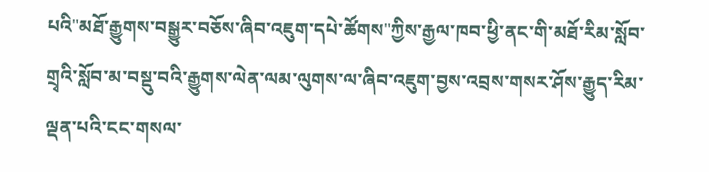པའི"མཐོ་རྒྱུགས་བསྒྱུར་བཅོས་ཞིབ་འཇུག་དཔེ་ཚོགས"ཀྱིས་རྒྱལ་ཁབ་ཕྱི་ནང་གི་མཐོ་རིམ་སློབ་གྲྭའི་སློབ་མ་བསྡུ་བའི་རྒྱུགས་ལེན་ལམ་ལུགས་ལ་ཞིབ་འཇུག་བྱས་འབྲས་གསར་ཤོས་རྒྱུད་རིམ་ལྡན་པའི་ངང་གསལ་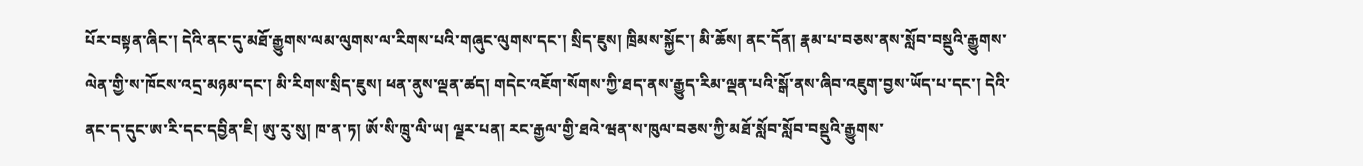པོར་བསྟན་ཞིང་། དེའི་ནང་དུ་མཐོ་རྒྱུགས་ལམ་ལུགས་ལ་རིགས་པའི་གཞུང་ལུགས་དང་། སྲིད་ཇུས། ཁྲིམས་སྐྱོང་། མི་ཆོས། ནང་དོན། རྣམ་པ་བཅས་ནས་སློབ་བསྡུའི་རྒྱུགས་ལེན་གྱི་ས་ཁོངས་འདྲ་མཉམ་དང་། མི་རིགས་སྲིད་ཇུས། ཕན་ནུས་ལྡན་ཚད། གདེང་འཇོག་སོགས་ཀྱི་ཐད་ནས་རྒྱུད་རིམ་ལྡན་པའི་སྒོ་ནས་ཞིབ་འཇུག་བྱས་ཡོད་པ་དང་། དེའི་ནང་ད་དུང་ཨ་རི་དང་དབྱིན་ཇི། ཨུ་རུ་སུ། ཁ་ན་ཏ། ཨོ་སི་ཁྲུ་ལི་ཡ། ལྗར་པན། རང་རྒྱལ་གྱི་ཐའེ་ཝན་ས་ཁུལ་བཅས་ཀྱི་མཐོ་སློབ་སློབ་བསྡུའི་རྒྱུགས་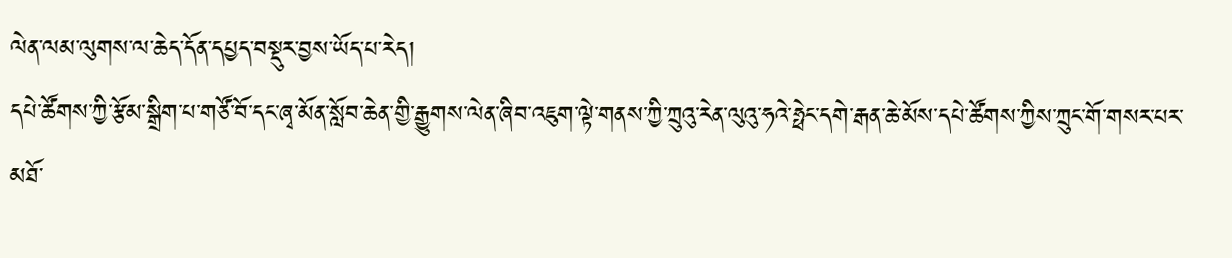ལེན་ལམ་ལུགས་ལ་ཆེད་དོན་དཔྱད་བསྡུར་བྱས་ཡོད་པ་རེད།
དཔེ་ཚོགས་ཀྱི་རྩོམ་སྒྲིག་པ་གཙོ་བོ་དང་ཞྭ་མོན་སློབ་ཆེན་གྱི་རྒྱུགས་ལེན་ཞིབ་འཇུག་ལྟེ་གནས་ཀྱི་ཀྲུའུ་རེན་ལུའུ་ཧའེ་ཧྥེང་དགེ་རྒན་ཆེ་མོས་དཔེ་ཚོགས་ཀྱིས་ཀྲུང་གོ་གསར་པར་མཐོ་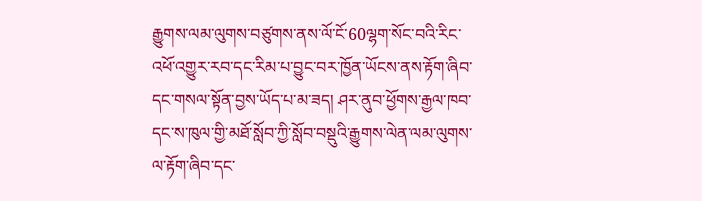རྒྱུགས་ལམ་ལུགས་བཙུགས་ནས་ལོ་ངོ་60ལྷག་སོང་བའི་རིང་འཕོ་འགྱུར་རབ་དང་རིམ་པ་བྱུང་བར་ཁྱོན་ཡོངས་ནས་རྟོག་ཞིབ་དང་གསལ་སྟོན་བྱས་ཡོད་པ་མ་ཟད། ཤར་ནུབ་ཕྱོགས་རྒྱལ་ཁབ་དང་ས་ཁུལ་གྱི་མཐོ་སློབ་ཀྱི་སློབ་བསྡུའི་རྒྱུགས་ལེན་ལམ་ལུགས་ལ་རྟོག་ཞིབ་དང་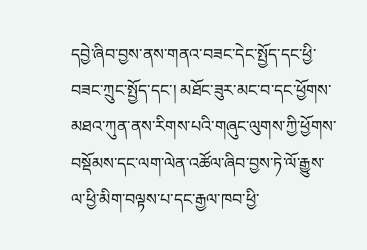དབྱེ་ཞིབ་བྱས་ནས་གནའ་བཟང་དེང་སྤྱོད་དང་ཕྱི་བཟང་ཀྲུང་སྤྱོད་དང་། མཐོང་ཟུར་མང་བ་དང་ཕྱོགས་མཐའ་ཀུན་ནས་རིགས་པའི་གཞུང་ལུགས་ཀྱི་ཕྱོགས་བསྡོམས་དང་ལག་ལེན་འཚོལ་ཞིབ་བྱས་ཏེ་ལོ་རྒྱུས་ལ་ཕྱི་མིག་བལྟས་པ་དང་རྒྱལ་ཁབ་ཕྱི་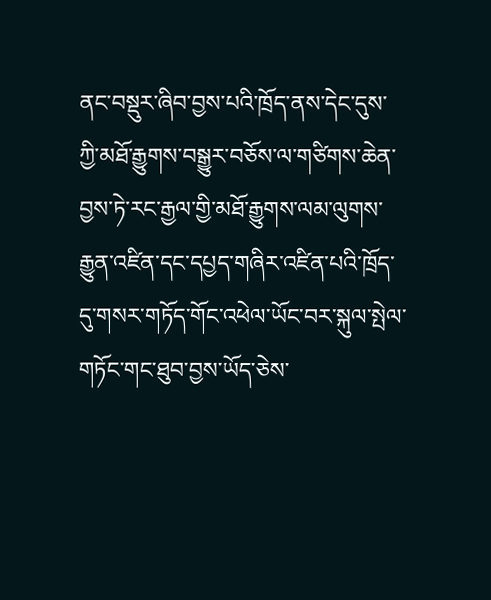ནང་བསྡུར་ཞིབ་བྱས་པའི་ཁྲོད་ནས་དེང་དུས་ཀྱི་མཐོ་རྒྱུགས་བསྒྱུར་བཅོས་ལ་གཙིགས་ཆེན་བྱས་ཏེ་རང་རྒྱལ་གྱི་མཐོ་རྒྱུགས་ལམ་ལུགས་རྒྱུན་འཛིན་དང་དཔྱད་གཞིར་འཛིན་པའི་ཁྲོད་དུ་གསར་གཏོད་གོང་འཕེལ་ཡོང་བར་སྐུལ་སྤེལ་གཏོང་གང་ཐུབ་བྱས་ཡོད་ཅེས་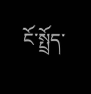ངོ་སྤྲོད་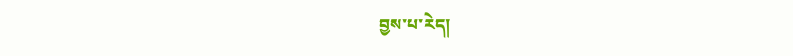བྱས་པ་རེད།